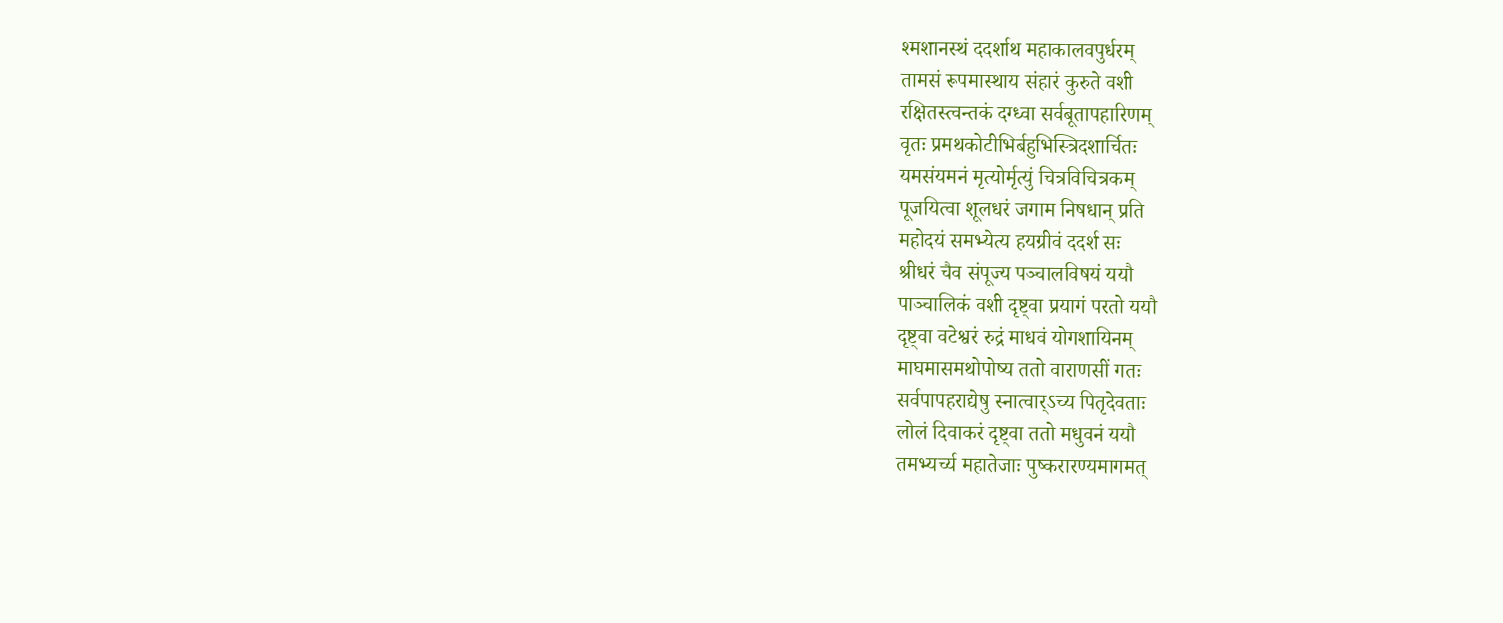श्मशानस्थं ददर्शाथ महाकालवपुर्धरम्
तामसं रूपमास्थाय संहारं कुरुते वशी
रक्षितस्त्वन्तकं दग्ध्वा सर्वबूतापहारिणम्
वृतः प्रमथकोटीभिर्बहुभिस्त्रिदशार्चितः
यमसंयमनं मृत्योर्मृत्युं चित्रविचित्रकम्
पूजयित्वा शूलधरं जगाम निषधान् प्रति
महोदयं समभ्येत्य हयग्रीवं ददर्श सः
श्रीधरं चैव संपूज्य पञ्चालविषयं ययौ
पाञ्चालिकं वशी दृष्ट्वा प्रयागं परतो ययौ
दृष्ट्वा वटेश्वरं रुद्रं माधवं योगशायिनम्
माघमासमथोपोष्य ततो वाराणसीं गतः
सर्वपापहराद्येषु स्नात्वार्ऽच्य पितृदेवताः
लोलं दिवाकरं दृष्ट्वा ततो मधुवनं ययौ
तमभ्यर्च्य महातेजाः पुष्करारण्यमागमत्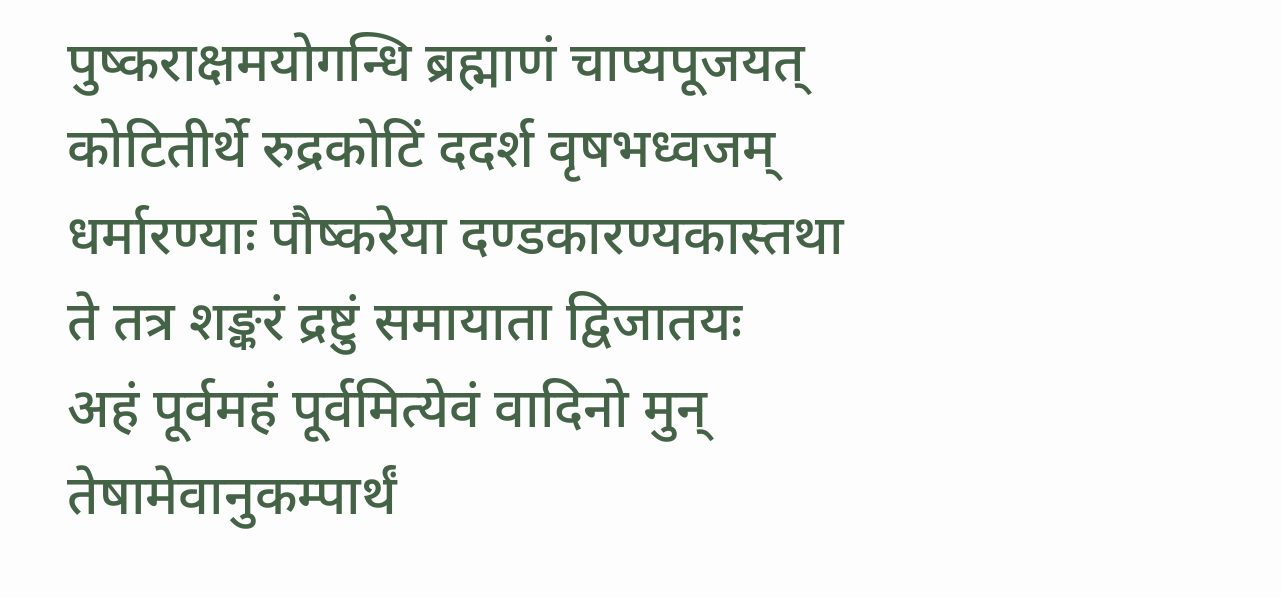पुष्कराक्षमयोगन्धि ब्रह्माणं चाप्यपूजयत्
कोटितीर्थे रुद्रकोटिं ददर्श वृषभध्वजम्
धर्मारण्याः पौष्करेया दण्डकारण्यकास्तथा
ते तत्र शङ्करं द्रष्टुं समायाता द्विजातयः
अहं पूर्वमहं पूर्वमित्येवं वादिनो मुन्
तेषामेवानुकम्पार्थं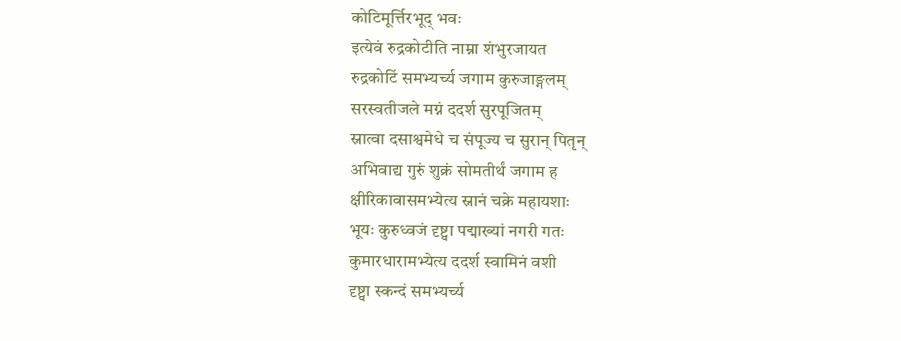कोटिमूर्त्तिरभूद् भवः
इत्येवं रुद्रकोटीति नाम्ना शंभुरजायत
रुद्रकोटिं समभ्यर्च्य जगाम कुरुजाङ्गलम्
सरस्वतीजले मग्नं ददर्श सुरपूजितम्
स्नात्वा दसाश्वमेधे च संपूज्य च सुरान् पितृन्
अभिवाद्य गुरुं शुक्रं सोमतीर्थं जगाम ह
क्षीरिकावासमभ्येत्य स्नानं चक्रे महायशाः
भूयः कुरुध्वजं दृष्ट्वा पद्माख्यां नगरी गतः
कुमारधारामभ्येत्य ददर्श स्वामिनं वशी
दृष्ट्वा स्कन्दं समभ्यर्च्य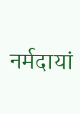नर्मदायां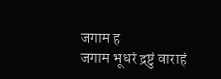जगाम ह
जगाम भूधरं द्रष्टुं वाराहं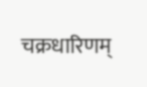चक्रधारिणम्